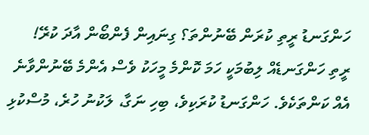ހަންގަނޑު ރީތި ކުރަން ބޭނުންތަ؟ ގިނައިން ފެންބޯން އާދަ ކުރޭ!
ރީތި ހަންގަނޑެއް ލިބުމަކީ ހަމަ ކޮންމެ މީހަކު ވެސް އެންމެ ބޭނުންވާނެ އެއް ކަންތަކެވެ. ހަންގަނޑު ކުރަކިވެ، ބިހި ނަގާ، ލަކުނު ހުރެ، މުސްކުޅި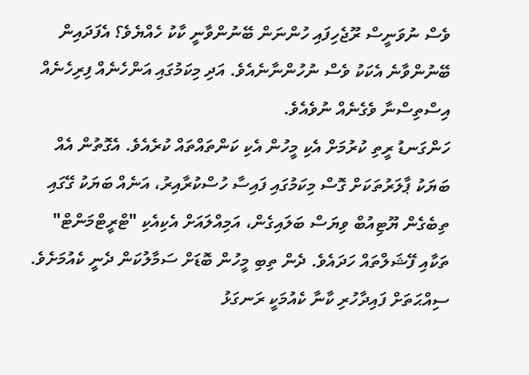ވެސް ނުވަނީސް ރޫޖެހިފައި ހުންނަން ބޭނުންވާނީ ކާކު ހެއްޔެވެ؟ އެފަދައިން ބޭނުންވާނެ އެކަކު ވެސް ނުހުންނާނެއެވެ. އަދި މިކަމުގައި އަންހެނެއް ފިރިހެނެއް އިސްތިސްނާ ވެގެނެއް ނުވެއެވެ.
ހަންގަނޑު ރީތި ކުރުމަށް އެކި މީހުން އެކި ކަންތައްތައް ކުރެއެވެ. އެގޮތުން އެއް ބަޔަކު ޕާލަރުތަކަށް ގޮސް މިކަމުގައި ފައިސާ ހުސްކުރާއިރު، އަނެއް ބަޔަކު ގޭގައި ތިބެގެން ޔޫޓިއުބް ވިޔަސް ބަލައިގެން، އަމިއްލައަށް އެކިއެކި "ޓްރީޓްމަންޓް" ތަކާއި ފޭޝަލްތައް ހަދައެވެ. ދެން ތިބި މީހުން ބޮޑަށް ސަމާލުކަން ދެނީ ކެއުމަށެވެ.
ސިއްޙަތަށް ފައިދާހުރި ކާނާ ކެއުމަކީ ރަނގަޅު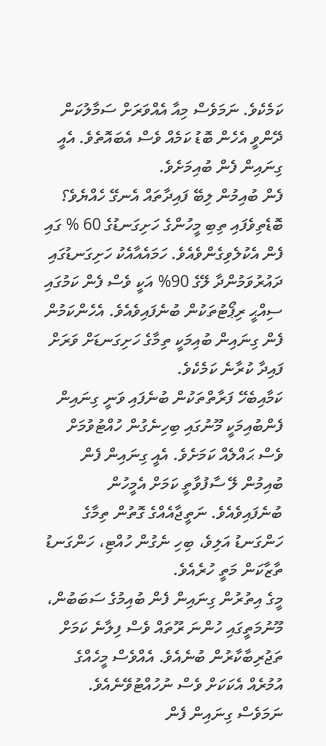ކަމެކެވެ. ނަމަވެސް މިއާ އެއްވަރަށް ސަމާލުކަން ދޭންވީ އެހެން ބޮޑު ކަމެއް ވެސް އެބައޮތެވެ. އެއީ ގިނައިން ފެން ބުއިމަށެވެ.
ފެން ބުއިމުން ލިބޭ ފައިދާތައް އެނގޭ ހެއްޔެވެ؟ ބޮޑެތިވެފައި ތިބި މީހުންގެ ހަށިގަނޑުގެ 60 % ގައި ފެން އެކުލެވިގެންވެއެވެ. ހަމައެއާއެކު ހަށިގަނޑުގައި ދައުރުވަމުންދާ ލޭގެ 90% އަކީ ވެސް ފެން ކަމުގައި ސިއްޙީ ރިޕޯޓުތަކުން ބުނެފައިވެއެވެ. އެހެންކަމުން ފެން ގިނައިން ބުއިމަކީ ތިމާގެ ހަށިގަނޑަށް ވަރަށް ފައިދާ ކުރާނެ ކަމެކެވެ.
ކަމާއިބެހޭ ފަރާތްތަކުން ބުނެފައި ވަނީ ގިނައިން ފެންބުއިމަކީ މޫނުގައި ބިހިނެގުން ހުއްޓުވުމަށް ވެސް ޙައްލެއް ކަމަށެވެ. އެއީ ގިނައިން ފެން ބުއިމުން ލޭ ސާފުވާތީ ކަމަށް އެމީހުން ބުނެފައިވެއެވެ. ނަތީޖާއެއްގެ ގޮތުން ތިމާގެ ހަންގަނޑު އަލިވެ، ބިހި ނެގުން ހުއްޓި، ހަންގަނޑު ތާޒާކަން މަތީ ހުރެއެވެ.
މީގެ އިތުރުން ގިނައިން ފެން ބުއިމުގެ ސަބަބުން، މޫނުމަތީގައި ހުންނަ ރޫތައް ވެސް ފިލާނެ ކަމަށް ތަޖުރިބާކާރުން ބުނެއެވެ. އެއްވެސް މީހެއްގެ އުމުރެއް އެކަކަށް ވެސް ނުހުއްޓުވޭނެއެވެ. ނަމަވެސް ގިނައިން ފެން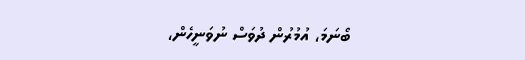ބޯނަމަ، އުމުރުން ދުވަސް ނުވަނީހެން،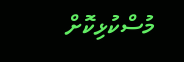މުސްކުޅިކޮށް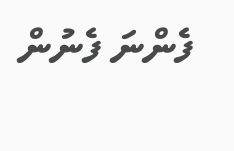ފެންނަ ފެނުން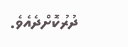ދުރުކޮށްދެއެވެ.